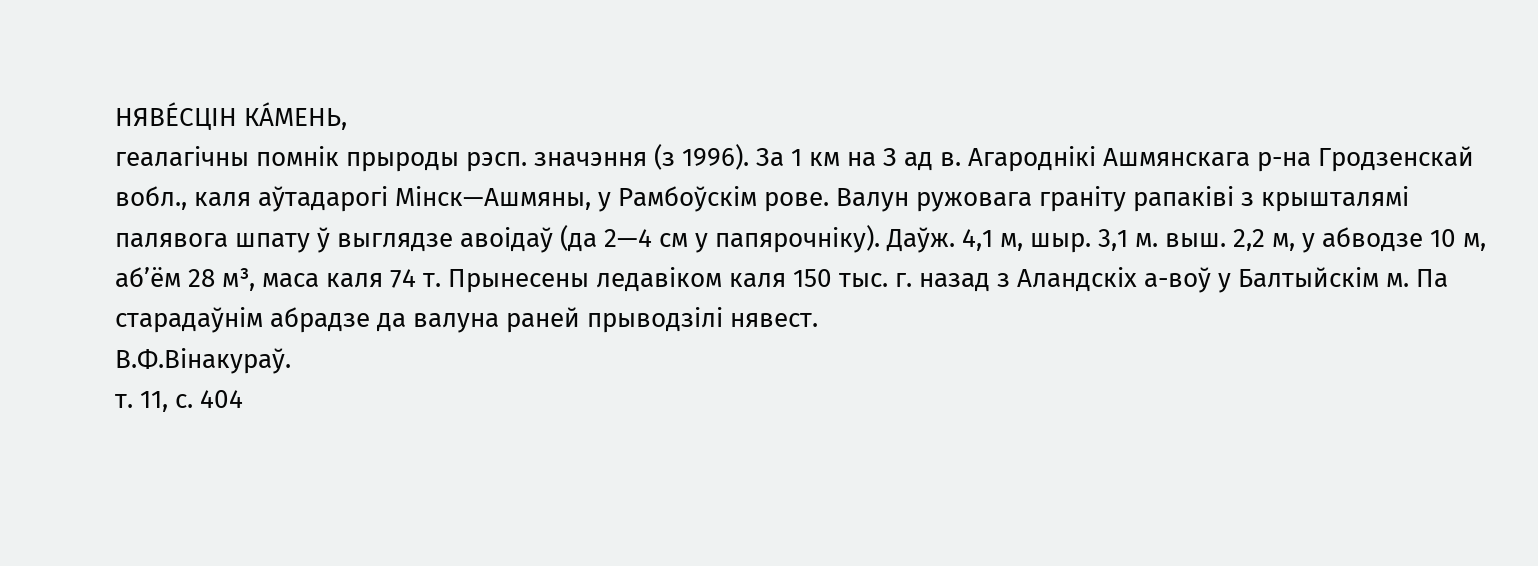НЯВЕ́СЦІН КА́МЕНЬ,
геалагічны помнік прыроды рэсп. значэння (з 1996). За 1 км на З ад в. Агароднікі Ашмянскага р-на Гродзенскай вобл., каля аўтадарогі Мінск—Ашмяны, у Рамбоўскім рове. Валун ружовага граніту рапаківі з крышталямі палявога шпату ў выглядзе авоідаў (да 2—4 см у папярочніку). Даўж. 4,1 м, шыр. 3,1 м. выш. 2,2 м, у абводзе 10 м, аб’ём 28 м³, маса каля 74 т. Прынесены ледавіком каля 150 тыс. г. назад з Аландскіх а-воў у Балтыйскім м. Па старадаўнім абрадзе да валуна раней прыводзілі нявест.
В.Ф.Вінакураў.
т. 11, с. 404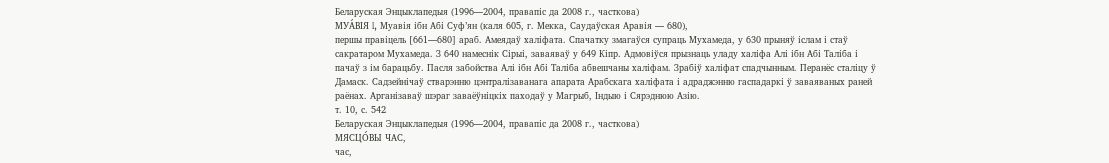Беларуская Энцыклапедыя (1996—2004, правапіс да 2008 г., часткова)
МУА́ВІЯ I, Муавія ібн Абі Суф’ян (каля 605, г. Мекка, Саудаўская Аравія — 680),
першы правіцель [661—680] араб. Амеядаў халіфата. Спачатку змагаўся супраць Мухамеда, у 630 прыняў іслам і стаў сакратаром Мухамеда. З 640 намеснік Сірыі, заваяваў у 649 Кіпр. Адмовіўся прызнаць уладу халіфа Алі ібн Абі Таліба і пачаў з ім барацьбу. Пасля забойства Алі ібн Абі Таліба абвешчаны халіфам. Зрабіў халіфат спадчынным. Перанёс сталіцу ў Дамаск. Садзейнічаў стварэнню цэнтралізаванага апарата Арабскага халіфата і адраджэнню гаспадаркі ў заваяваных раней раёнах. Арганізаваў шэраг заваёўніцкіх паходаў у Магрыб, Індыю і Сярэднюю Азію.
т. 10, с. 542
Беларуская Энцыклапедыя (1996—2004, правапіс да 2008 г., часткова)
МЯСЦО́ВЫ ЧАС,
час,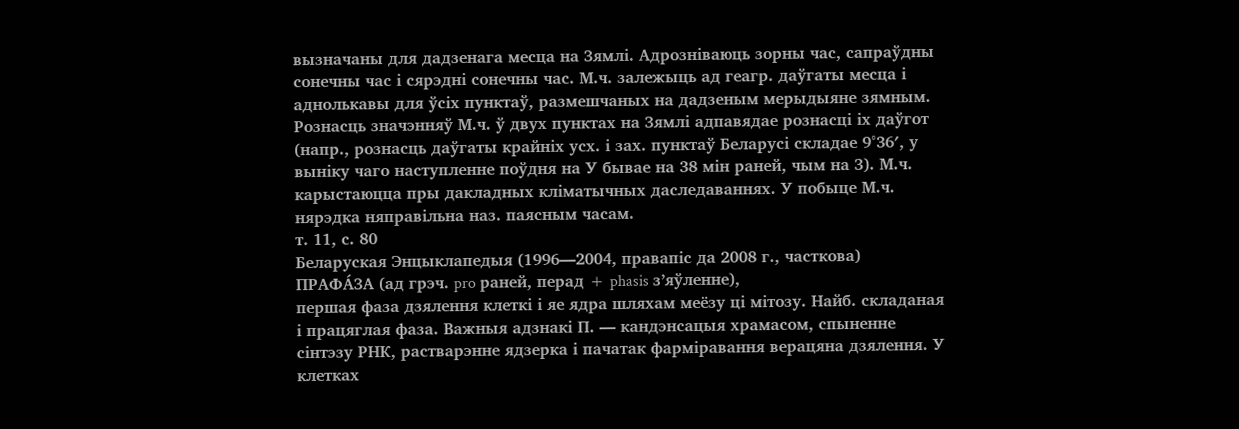вызначаны для дадзенага месца на Зямлі. Адрозніваюць зорны час, сапраўдны сонечны час і сярэдні сонечны час. М.ч. залежыць ад геагр. даўгаты месца і аднолькавы для ўсіх пунктаў, размешчаных на дадзеным мерыдыяне зямным. Рознасць значэнняў М.ч. ў двух пунктах на Зямлі адпавядае рознасці іх даўгот (напр., рознасць даўгаты крайніх усх. і зах. пунктаў Беларусі складае 9°36′, у выніку чаго наступленне поўдня на У бывае на 38 мін раней, чым на З). М.ч. карыстаюцца пры дакладных кліматычных даследаваннях. У побыце М.ч. нярэдка няправільна наз. паясным часам.
т. 11, с. 80
Беларуская Энцыклапедыя (1996—2004, правапіс да 2008 г., часткова)
ПРАФА́ЗА (ад грэч. pro раней, перад + phasis з’яўленне),
першая фаза дзялення клеткі і яе ядра шляхам меёзу ці мітозу. Найб. складаная і працяглая фаза. Важныя адзнакі П. — кандэнсацыя храмасом, спыненне сінтэзу РНК, растварэнне ядзерка і пачатак фарміравання верацяна дзялення. У клетках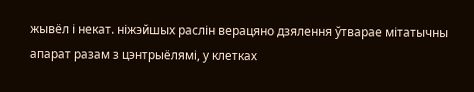жывёл і некат. ніжэйшых раслін верацяно дзялення ўтварае мітатычны апарат разам з цэнтрыёлямі, у клетках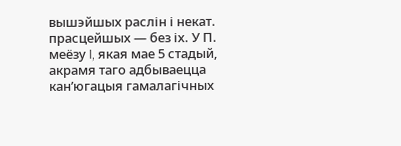вышэйшых раслін і некат. прасцейшых — без іх. У П. меёзу I, якая мае 5 стадый, акрамя таго адбываецца кан’югацыя гамалагічных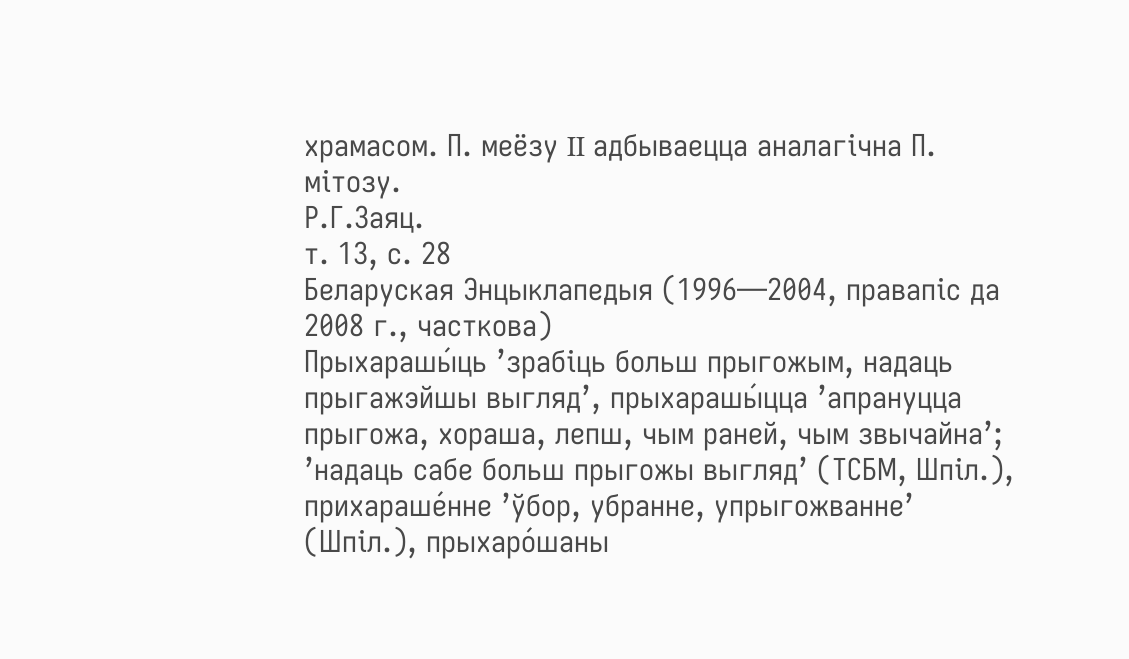храмасом. П. меёзу II адбываецца аналагічна П. мітозу.
Р.Г.Заяц.
т. 13, с. 28
Беларуская Энцыклапедыя (1996—2004, правапіс да 2008 г., часткова)
Прыхарашы́ць ’зрабіць больш прыгожым, надаць прыгажэйшы выгляд’, прыхарашы́цца ’апрануцца прыгожа, хораша, лепш, чым раней, чым звычайна’; ’надаць сабе больш прыгожы выгляд’ (ТСБМ, Шпіл.), прихараше́нне ’ўбор, убранне, упрыгожванне’ (Шпіл.), прыхаро́шаны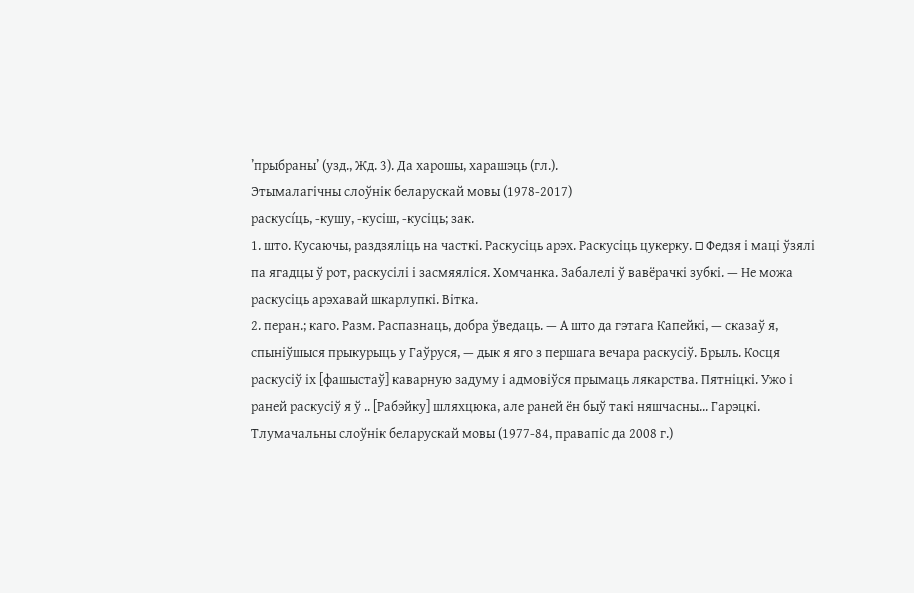’прыбраны’ (узд., Жд. 3). Да харошы, харашэць (гл.).
Этымалагічны слоўнік беларускай мовы (1978-2017)
раскусі́ць, ‑кушу, ‑кусіш, ‑кусіць; зак.
1. што. Кусаючы, раздзяліць на часткі. Раскусіць арэх. Раскусіць цукерку. □ Федзя і маці ўзялі па ягадцы ў рот, раскусілі і засмяяліся. Хомчанка. Забалелі ў вавёрачкі зубкі. — Не можа раскусіць арэхавай шкарлупкі. Вітка.
2. перан.; каго. Разм. Распазнаць, добра ўведаць. — А што да гэтага Капейкі, — сказаў я, спыніўшыся прыкурыць у Гаўруся, — дык я яго з першага вечара раскусіў. Брыль. Косця раскусіў іх [фашыстаў] каварную задуму і адмовіўся прымаць лякарства. Пятніцкі. Ужо і раней раскусіў я ў .. [Рабэйку] шляхцюка, але раней ён быў такі няшчасны... Гарэцкі.
Тлумачальны слоўнік беларускай мовы (1977-84, правапіс да 2008 г.)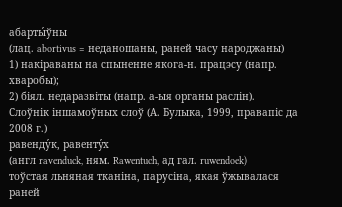абарты́ўны
(лац. abortivus = неданошаны, раней часу народжаны)
1) накіраваны на спыненне якога-н. працэсу (напр. хваробы);
2) біял. недаразвіты (напр. а-ыя органы раслін).
Слоўнік іншамоўных слоў (А. Булыка, 1999, правапіс да 2008 г.)
равенду́к, равенту́х
(англ ravenduck, ням. Rawentuch, ад гал. ruwendoek)
тоўстая льняная тканіна, парусіна, якая ўжывалася раней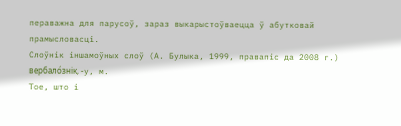пераважна для парусоў, зараз выкарыстоўваецца ў абутковай прамысловасці.
Слоўнік іншамоўных слоў (А. Булыка, 1999, правапіс да 2008 г.)
вербало́знік, ‑у, м.
Тое, што і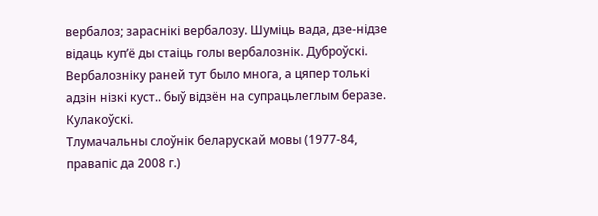вербалоз; зараснікі вербалозу. Шуміць вада, дзе-нідзе відаць куп’ё ды стаіць голы вербалознік. Дуброўскі. Вербалозніку раней тут было многа, а цяпер толькі адзін нізкі куст.. быў відзён на супрацьлеглым беразе. Кулакоўскі.
Тлумачальны слоўнік беларускай мовы (1977-84, правапіс да 2008 г.)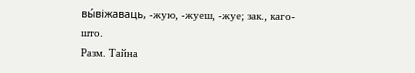вы́віжаваць, ‑жую, ‑жуеш, ‑жуе; зак., каго-што.
Разм. Тайна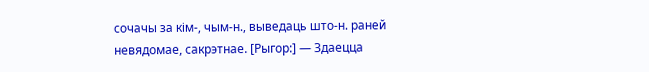сочачы за кім‑, чым‑н., выведаць што‑н. раней невядомае, сакрэтнае. [Рыгор:] — Здаецца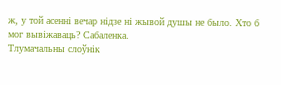ж, у той асенні вечар нідзе ні жывой душы не было. Хто б мог вывіжаваць? Сабаленка.
Тлумачальны слоўнік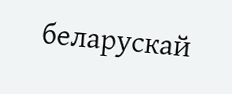беларускай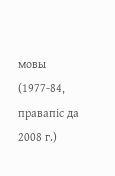мовы (1977-84, правапіс да 2008 г.)